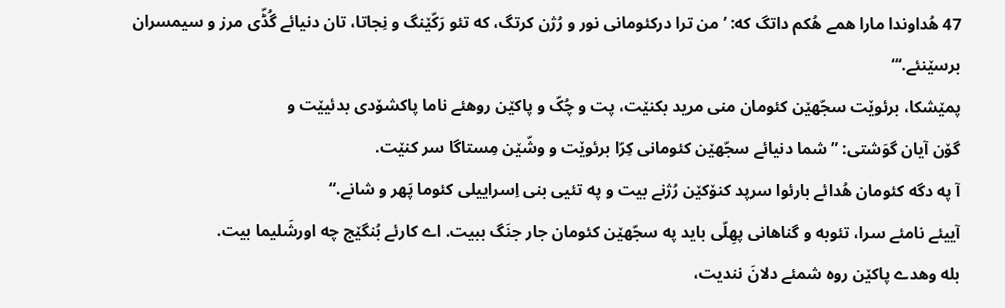47 هُداوندا مارا همے هُکم داتگ که: ’من ترا درکئومانی نور و رُژن کرتگ، که تئو رَکّێنگ و نِجاتا، تان دنیائے گُڈّی مرز و سیمسران برسێنئے.‘“
پمێشکا، برئوێت سجّهێن کئومان منی مرید بکنێت، پت و چُکّ و پاکێن روهئے ناما پاکشۆدی بدئیێت و
گۆن آیان گوَشتی: ”شما دنیائے سجّهێن کئومانی کِرّا برئوێت و وشّێن مِستاگا سر کنێت.
آ په دگه کئومان هُدائے بارئوا سرپد کنۆکێن رُژنے بیت و په تئیی بنی اِسراییلی کئوما پَهر و شانے.“
آییئے نامئے سرا، تئوبه و گناهانی پهِلّی باید په سجّهێن کئومان جار جنَگ ببیت. اے کارئے بُنگێج چه اورشَلیما بیت.
بله وهدے پاکێن روه شمئے دلانَ نندیت،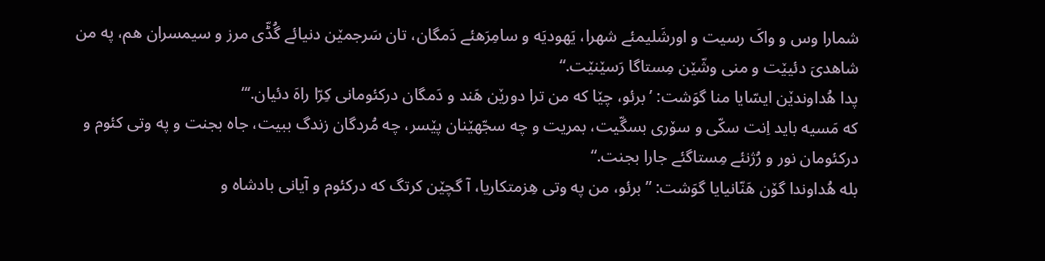شمارا وس و واکَ رسیت و اورشَلیمئے شهرا، یَهودیَه و سامِرَهئے دَمگان، تان سَرجمێن دنیائے گُڈّی مرز و سیمسران هم، په من شاهدیَ دئیێت و منی وشّێن مِستاگا رَسێنێت.“
پدا هُداوندێن ایسّایا منا گوَشت: ’برئو، چێا که من ترا دورێن هَند و دَمگان درکئومانی کِرّا راهَ دئیان.‘“
که مَسیه باید اِنت سکّی و سۆری بسگّیت، بمریت و چه سجّهێنان پێسر، چه مُردگان زندگ ببیت، جاه بجنت و په وتی کئوم و درکئومان نور و رُژنئے مِستاگئے جارا بجنت.“
بله هُداوندا گۆن هَنّانیایا گوَشت: ”برئو، من په وتی هِزمتکاریا، آ گچێن کرتگ که درکئوم و آیانی بادشاه و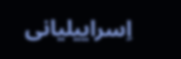اِسراییلیانی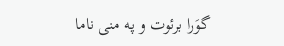گوَرا برئوت و په منی ناما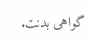گواهی بدنت.